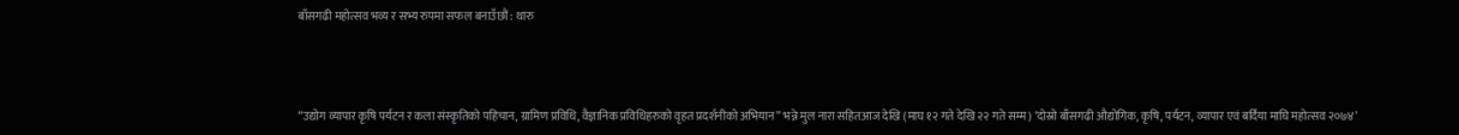बाँसगढी महोत्सव भव्य र सभ्य रुपमा सफल बनाउँछौं : थारु



“उद्योग व्यापार कृषि पर्यटन र कला संस्कृतिको पहिचान, ग्रामिण प्रविधि, वैज्ञानिक प्रविधिहरुको वृहत प्रदर्शनीको अभियान” भन्ने मुल नारा सहितआज देखि (माघ १२ गते देखि २२ गते सम्म) ‘दोस्रो बाँसगढी औद्योगिक, कृषि, पर्यटन, व्यापार एवं बर्दिया माघि महोत्सव २०७४’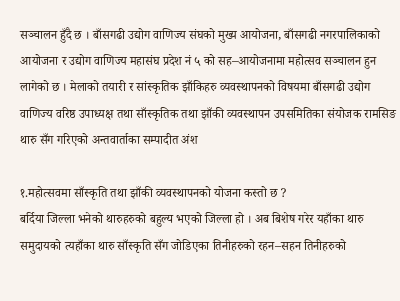सञ्चालन हुँदै छ । बाँसगढी उद्योग वाणिज्य संघको मुख्य आयोजना, बाँसगढी नगरपालिकाको आयोजना र उद्योग वाणिज्य महासंघ प्रदेश नं ५ को सह–आयोजनामा महोत्सव सञ्चालन हुन लागेको छ । मेलाको तयारी र सांस्कृतिक झाँकिहरु व्यवस्थापनको विषयमा बाँसगढी उद्योग वाणिज्य वरिष्ठ उपाध्यक्ष तथा साँस्कृतिक तथा झाँकी व्यवस्थापन उपसमितिका संयोजक रामसिङ थारु सँग गरिएको अन्तवार्ताका सम्पादीत अंश

१.महोत्सवमा साँस्कृति तथा झाँकी व्यवस्थापनको योजना कस्तो छ ?
बर्दिया जिल्ला भनेको थारुहरुको बहुल्य भएको जिल्ला हो । अब बिशेष गरेर यहाँका थारु समुदायको त्यहाँका थारु साँस्कृति सँग जोडिएका तिनीहरुको रहन–सहन तिनीहरुको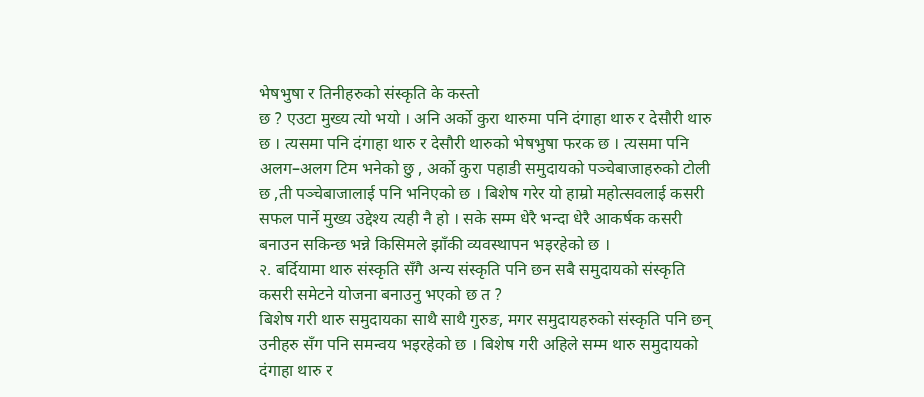भेषभुषा र तिनीहरुको संस्कृति के कस्तो
छ ? एउटा मुख्य त्यो भयो । अनि अर्को कुरा थारुमा पनि दंगाहा थारु र देसौरी थारु छ । त्यसमा पनि दंगाहा थारु र देसौरी थारुको भेषभुषा फरक छ । त्यसमा पनि अलग–अलग टिम भनेको छु , अर्को कुरा पहाडी समुदायको पञ्चेबाजाहरुको टोली छ ,ती पञ्चेबाजालाई पनि भनिएको छ । बिशेष गरेर यो हाम्रो महोत्सवलाई कसरी सफल पार्ने मुख्य उद्देश्य त्यही नै हो । सके सम्म धेरै भन्दा धेरै आकर्षक कसरी बनाउन सकिन्छ भन्ने किसिमले झाँकी व्यवस्थापन भइरहेको छ ।
२. बर्दियामा थारु संस्कृति सँगै अन्य संस्कृति पनि छन सबै समुदायको संस्कृति कसरी समेटने योजना बनाउनु भएको छ त ?
बिशेष गरी थारु समुदायका साथै साथै गुरुङ, मगर समुदायहरुको संस्कृति पनि छन् उनीहरु सँग पनि समन्वय भइरहेको छ । बिशेष गरी अहिले सम्म थारु समुदायको दंगाहा थारु र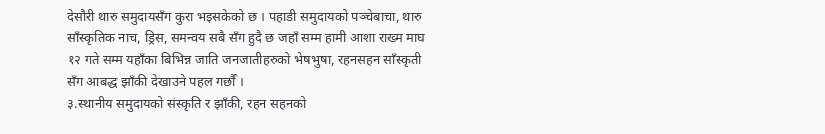देसौरी थारु समुदायसँग कुरा भइसकेको छ । पहाडी समुदायको पञ्चेबाचा, थारु साँस्कृतिक नाच, ड्रिस, समन्वय सबै सँग हुदै छ जहाँ सम्म हामी आशा राख्म माघ १२ गते सम्म यहाँका बिभिन्न जाति जनजातीहरुको भेषभुषा, रहनसहन साँस्कृती सँग आबद्ध झाँकी देखाउने पहल गर्छौँ ।
३.स्थानीय समुदायको संस्कृति र झाँकी, रहन सहनको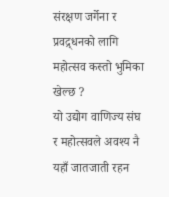संरक्षण जर्गेना र प्रवद्र्धनको लागि महोत्सव कस्तो भुमिका खेल्छ ?
यो उद्योग वाणिज्य संघ र महोत्सवले अवश्य नै यहाँ जातजाती रहन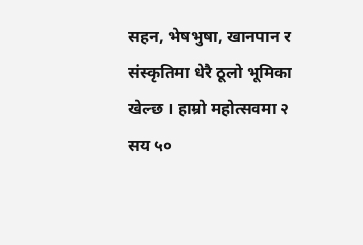सहन, भेषभुषा, खानपान र संस्कृतिमा धेरै ठूलो भूमिका खेल्छ । हाम्रो महोत्सवमा २ सय ५०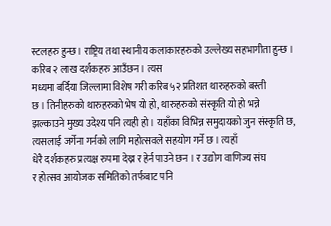स्टलहरु हुन्छ । राष्ट्रिय तथा स्थानीय कलाकारहरुको उल्लेख्य सहभागीता हुन्छ । करिब २ लाख दर्शकहरु आउँछन । त्यस
मध्यमा बर्दिया जिल्लामा विशेष गरी करिब ५२ प्रतिशत थारुहरुको बस्ती
छ । तिनीहरुको थारुहरुको भेष यो हो, थारुहरुको संस्कृति यो हो भन्ने
झल्काउने मुख्य उदेश्य पनि त्यही हो । यहाँका विभिन्न समुदायको जुन संस्कृति छ, त्यसलाई जर्गेना गर्नको लागि महोत्सवले सहयोग गर्ने छ । त्यहाँ
धेरै दर्शकहरु प्रत्यक्ष रुपमा देख्न र हेर्न पाउने छन । र उद्योग वाणिज्य संघ
र होत्सव आयोजक समितिको तर्फबाट पनि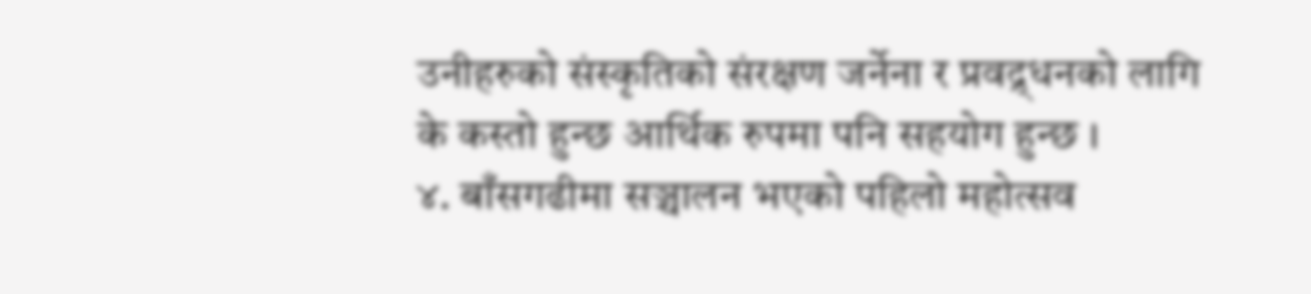उनीहरुको संस्कृतिको संरक्षण जर्नेना र प्रवद्र्धनको लागि के कस्तो हुन्छ आर्थिक रुपमा पनि सहयोग हुन्छ ।
४. बाँसगढीमा सञ्चालन भएको पहिलो महोत्सव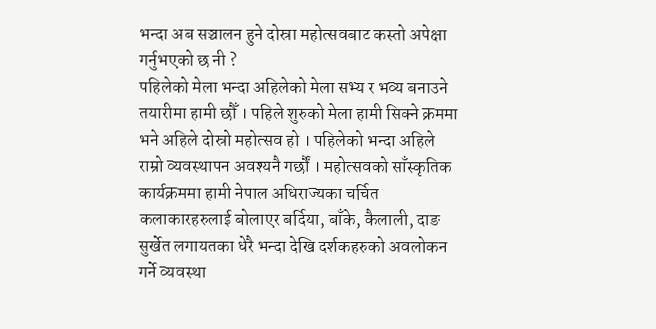भन्दा अब सञ्चालन हुने दोस्रा महोत्सवबाट कस्तो अपेक्षा गर्नुभएको छ नी ?
पहिलेको मेला भन्दा अहिलेको मेला सभ्य र भव्य बनाउने तयारीमा हामी छौँ । पहिले शुरुको मेला हामी सिक्ने क्रममा भने अहिले दोस्रो महोत्सव हो । पहिलेको भन्दा अहिले राम्रो व्यवस्थापन अवश्यनै गर्छौं । महोत्सवको साँस्कृतिक कार्यक्रममा हामी नेपाल अधिराज्यका चर्चित कलाकारहरुलाई बोलाएर बर्दिया, बाँके, कैलाली, दाङ सुर्खेत लगायतका धेरै भन्दा देखि दर्शकहरुको अवलोकन गर्ने व्यवस्था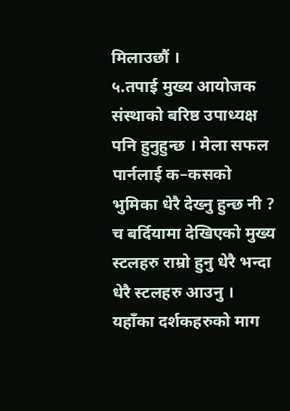मिलाउछौं ।
५.तपाई मुख्य आयोजक संस्थाको बरिष्ठ उपाध्यक्ष पनि हुनुहुन्छ । मेला सफल पार्नलाई क–कसको भुमिका धेरै देख्नु हुन्छ नी ?
च बर्दियामा देखिएको मुख्य स्टलहरु राम्रो हुनु धेरै भन्दा धेरै स्टलहरु आउनु । यहाँका दर्शकहरुको माग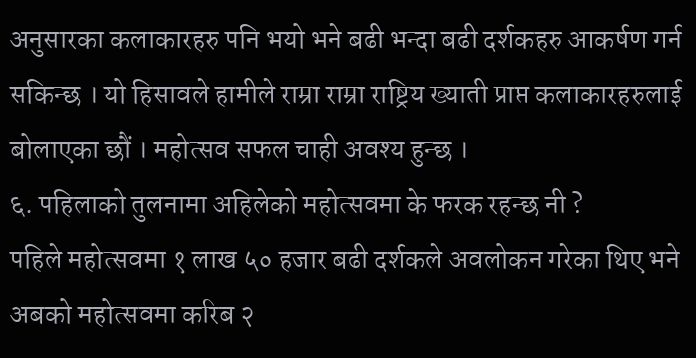अनुसारका कलाकारहरु पनि भयो भने बढी भन्दा बढी दर्शकहरु आकर्षण गर्न सकिन्छ । यो हिसावले हामीले राम्रा राम्रा राष्ट्रिय ख्याती प्राप्त कलाकारहरुलाई बोलाएका छौं । महोत्सव सफल चाही अवश्य हुन्छ ।
६. पहिलाको तुलनामा अहिलेको महोत्सवमा के फरक रहन्छ नी ?
पहिले महोत्सवमा १ लाख ५० हजार बढी दर्शकले अवलोकन गरेका थिए भने अबको महोत्सवमा करिब २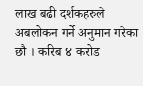लाख बढी दर्शकहरुले अबलोकन गर्ने अनुमान गरेका छौ । करिब ४ करोड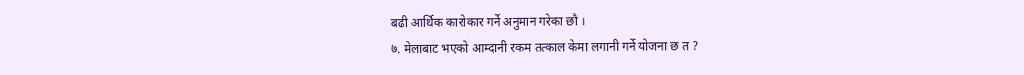बढी आर्थिक कारोकार गर्ने अनुमान गरेका छौ ।
७. मेलाबाट भएको आम्दानी रकम तत्काल केमा लगानी गर्ने योजना छ त ?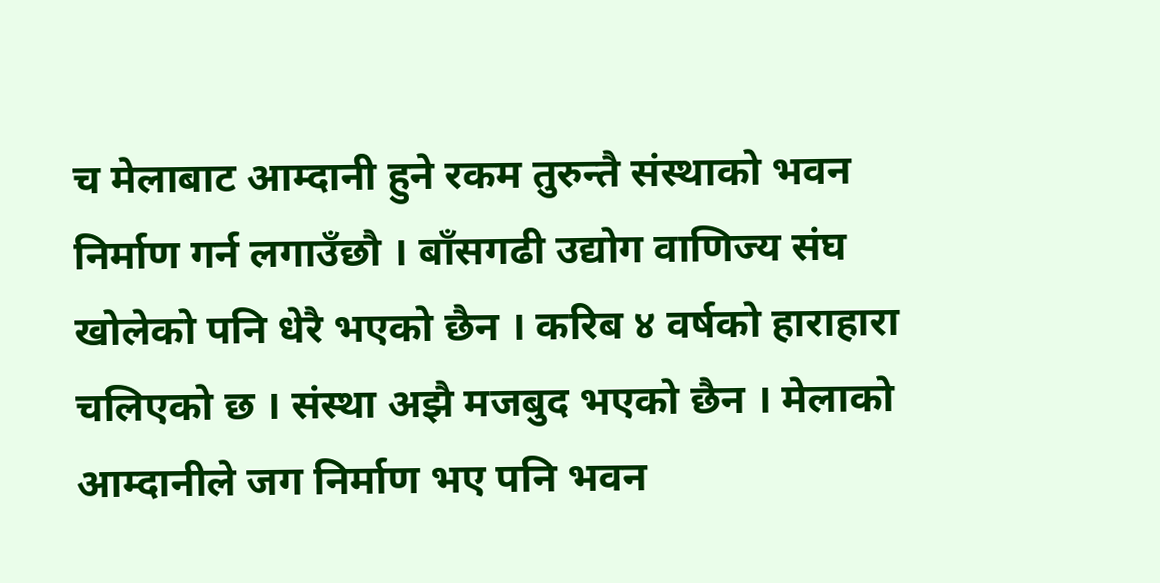च मेलाबाट आम्दानी हुने रकम तुरुन्तै संस्थाको भवन निर्माण गर्न लगाउँछौ । बाँसगढी उद्योग वाणिज्य संघ खोलेको पनि धेरै भएको छैन । करिब ४ वर्षको हाराहारा चलिएको छ । संस्था अझै मजबुद भएको छैन । मेलाको आम्दानीले जग निर्माण भए पनि भवन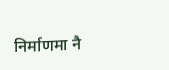निर्माणमा नै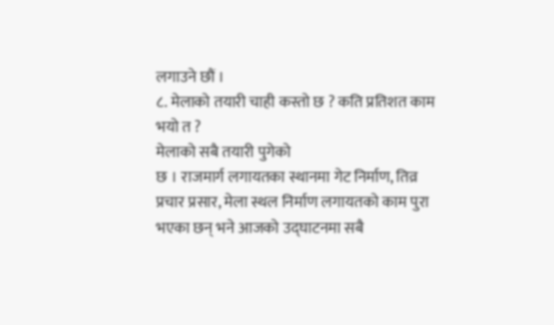लगाउने छौं ।
८. मेलाको तयारी चाही कस्तो छ ? कति प्रतिशत काम भयो त ?
मेलाको सबै तयारी पुगेको
छ । राजमार्ग लगायतका स्थानमा गेट निर्माण, तिव्र प्रचार प्रसार, मेला स्थल निर्माण लगायतको काम पुरा भएका छन् भने आजको उद्घाटनमा सबै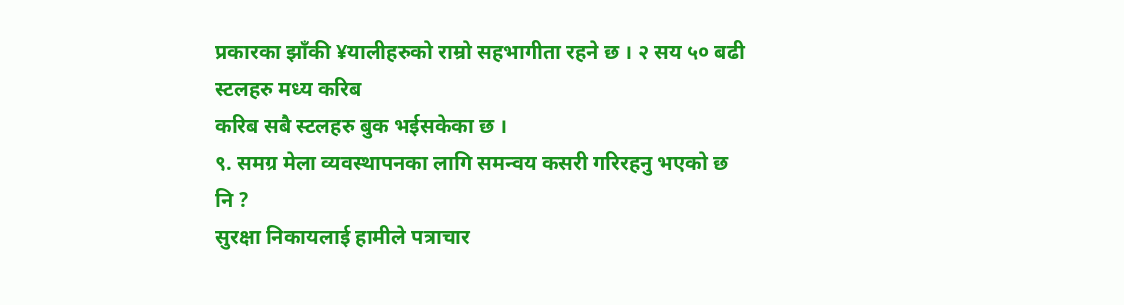प्रकारका झाँकी ¥यालीहरुको राम्रो सहभागीता रहने छ । २ सय ५० बढी स्टलहरु मध्य करिब
करिब सबै स्टलहरु बुक भईसकेका छ ।
९. समग्र मेला व्यवस्थापनका लागि समन्वय कसरी गरिरहनु भएको छ नि ?
सुरक्षा निकायलाई हामीले पत्राचार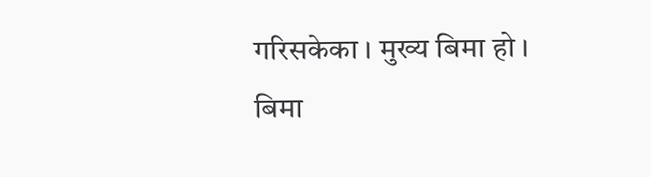गरिसकेका । मुख्य बिमा हो । बिमा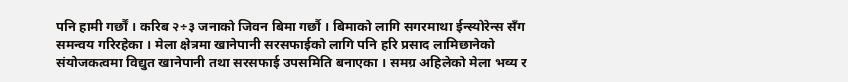पनि हामी गर्छौं । करिब २÷३ जनाको जिवन बिमा गर्छौ । बिमाको लागि सगरमाथा ईन्स्योरेन्स सँग समन्वय गरिरहेका । मेला क्षेत्रमा खानेपानी सरसफाईको लागि पनि हरि प्रसाद लामिछानेको संयोजकत्वमा विद्युत खानेपानी तथा सरसफाई उपसमिति बनाएका । समग्र अहिलेको मेला भव्य र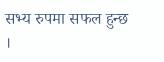सभ्य रुपमा सफल हुन्छ ।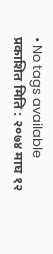• No tags available
प्रकाशित मिति : २०७४ माघ १२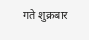गते शुक्रबार